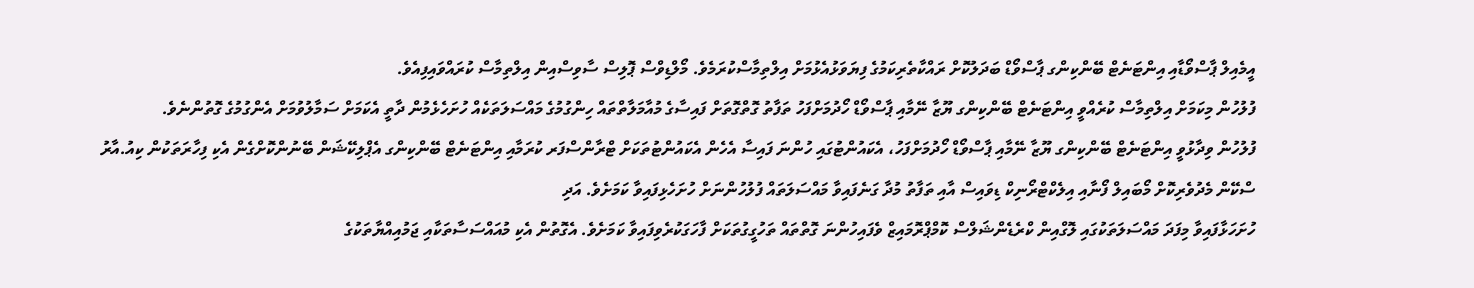އީމެއިލް ޕާސްވޯޑާއި އިންޓަނެޓް ބޭންކިންގ ޕާސްވޯޑް ބަދަލުކޮށް ރައްކާތެރިކަމުގެ ފިޔަވަޅުއެޅުމަށް އިލްތިމާސްކުރަމެވެ. މޯލްޑިވްސް ޕޮލިސް ސާވިސްއިން އިލްތިމާސް ކުރައްވައިފިއެވެ.
ފުލުހުން މިކަމަށް އިލްތިމާސް ކުރެއްވީ އިންޓަނެޓް ބޭންކިންގ ޔޫޒާ ނޭމާއި ޕާސްވޯޑް ހޯދުމަށްފަހު ތަފާތު ގޮތްގޮތަށް ފައިސާގެ މުއާމަލާތްތައް ހިންގުމުގެ މައްސަލަތަކެއް ހުށަހެޅެމުން ދާތީ އެކަމަށް ސަމާލުވުމަށް އެންގުމުގެ ގޮތުންނެވެ.
ފުލުހުން ވިދާޅުވީ އިންޓަނެޓް ބޭންކިންގ ޔޫޒާ ނޭމާއި ޕާސްވޯޑް ހޯދުމަށްފަހު، އެކައުންޓުގައި ހުންނަ ފައިސާ އެހެން އެކައުންޓުތަކަށް ޓްރާންސްފަރ ކުރަމާއި އިންޓަނެޓް ބޭންކިންގ އެޕްލިކޭޝަން ބޭނުންކޮށްގެން އެކި ފިހާރަތަކުން ކިއު.އާރު ސްކޭން މެދުވެރިކޮށް މޯބައިލް ފޯނާއި އިލެކްޓްރޯނިކް ޑިވައިސް އާއި ތަފާތު މުދާ ގަނެފައިވާ މައްސަލަތައް ފުލުހުންނަށް ހުށަހެޅިފައިވާ ކަމަށެވެ. އަދި
ހުށަހަޅާފައިވާ މިފަދަ މައްސަލަތަކުގައި ލޮގްއިން ކްރެޑެންޝަލްސް ކޮމްޕްރޮމައިޒް ވެފައިހުންނަ ގޮތްތައް ތަހުގީގުތަކަށް ފާހަގަކުރެވިފައިވާ ކަމަށެވެ. އެގޮތުން އެކި މުއައްސަސާތަކާއި ޖަމުއިއްޔާތަކުގެ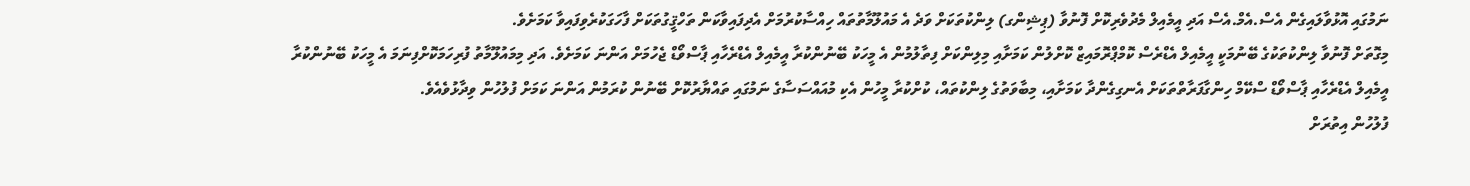ނަމުގައި އޮޅުވާލައިގެން އެސް.އެމް.އެސް އަދި އީމެއިލް މެދުވެރިކޮށް ފޮނުވާ (ޕިޝިންގ) ލިންކުތަކަށް ވަދެ އެ މައުލޫމާތުތައް ހިއްސާކުރުމަށް އެދިފައިވާކަން ތަހްޤީގުތަކަށް ފާހަގަކުރެވިފައިވާ ކަމަށެވެ.
މިގޮތަށް ފޮނުވާ ލިންކުތަކުގެ ބޭނުމަކީ އީމެއިލް އެޑްރެސް ކޮމްޕްރޮމައިޒް ކޮށްލުން ކަމަށާއި މިލިންކަށް ފިތާލުމުން އެ މީހަކު ބޭނުންކުރާ އީމެއިލް އެޑްރެހާއި ޕާސްވޯޑް ޖެހުމަށް އަންނަ ކަމަށެވެ. އަދި މިމައުލޫމާތު ފުރިހަމަކޮށްފިނަމަ އެ މީހަކު ބޭނުންކުރާ އީމެއިލް އެޑްރެހާއި ޕާސްވޯޑް ސްކޭމް ހިންގާފަރާތްތަކަށް އެނގިގެންދާ ކަމަށާއި، މިބާވަތުގެ ލިންކުތައް، ކުށްކުރާ މީހުން އެކި މުއައްސަސާގެ ނަމުގައި ތައްޔާރުކޮށް ބޭނުން ކުރަމުން އަންނަ ކަމަށް ފުލުހުން ވިދާޅުވެއެވެ.
ފުލުހުން އިތުރަށް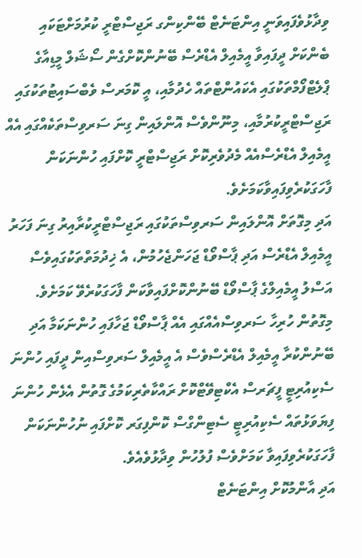ވިދާޅުވެފައިވަނީ އިންޓަނެޓް ބޭންކިންގ ރަޖިސްޓްރީ ކުރުމަށްޓަކައި ބެންކަށް ދީފައިވާ އީމެއިލް އެޑްރެސް ބޭނުންކޮށްގެން ސޯޝަލް މީޑިއާގެ ޕްލެޓްފޯމްތަކުގައި އެކައުންޓްތައް ހެދުމާއި، އީ ކޮމަރސް ވެބްސައިޓުތަކުގައި ރަޖިސްޓްރީކުރުމާއި، މިނޫންވެސް އޮންލައިން ގިނަ ސަރވިސްތަކެއްގައި އެއް އީމެއިލް އެޑްރެސްއެއް މެދުވެރިކޮށް ރަޖިސްޓްރީ ކޮށްފައި ހުންނަކަން ފާހަގަކުރެވިފައިވާކަމަށެވެ.
އަދި މިގޮތަށް އޮންލައިން ސަރވިސްތަކުގައި ރަޖިސްޓްރީކުރާއިރު ގިނަ ފަހަރު އީމެއިލް އެޑްރެސް އަދި ޕާސްވޯޑް ޖަހަންޖެހުމުން، އެ ޚިދުމަތްތަކުގައިވެސް އަސްލު އީމެއިލްގެ ޕާސްވޯޑް ބޭނުންކޮށްފައިވާކަން ފާހަގަކުރެވޭ ކަމަށެވެ. މިގޮތުން ހުރިހާ ސަރވިސްއެއްގައި އެއް ޕާސްވޯޑް ޖަހާފައި ހުންނަކަމާ އަދި ބޭނުންކުރާ އީމެއިލް އެޑްރެސްވެސް އެ އީމެއިލް ސަރވިސްއިން ދީފައި ހުންނަ ސެކިއުރިޓީ ފީޗަރސް އެކްޓިވޭޓްކޮށް ރައްކާތެރިކަމުގެ ގޮތުން އެޅެން ހުންނަ ފިޔަވަޅުތައް ސެކިއުރިޓީ ސެޓިންގްސް ކޮންފިގަރ ކޮށްފައި ނުހުންނަކަން ފާހަގަކުރެވިފައިވާ ކަމަށްވެސް ފުލުހުން ވިދާޅުވެއެވެ.
އަދި އާންމުކޮށް އިންޓަނެޓް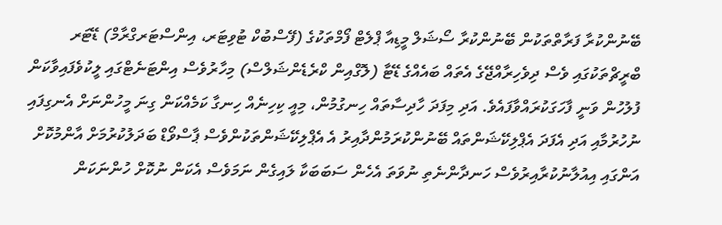ބޭނުންކުރާ ފަރާތްތަކުން ބޭނުންކުރާ ސޯޝަލް މީޑިއާ ޕްލެޓް ފޯމްތަކުގެ (ފޭސްބުކް ޓުވިޓަރ، އިންސްޓަރގްރާމް) ޑޭޓަރ ބްރީޗްތަކުގައި ވެސް ދިވެހިރާއްޖޭގެ އެތައް ބައެއްގެ ޑޭޓާ (ލޮގްއިން ކްރެޑެންޝަލްސް) މިހާރުވެސް އިންޓަނެޓްގައި ލީކުވެފައިވާކަން ފުލުހުން ވަނީ ފާހަގަކުރައްވާފައެވެ. އަދި މިފަދަ ހާދިސާތައް ހިނގުމުން، މިއީ ކިހިނެއް ހިނގާ ކަމެއްކަން ގިނަ މީހުންނަށް އެނގިފައި ނުހުރުމާއި އަދި އެފަދަ އެޕްލިކޭޝަންތައް ބޭނުންކުރަމުންދާއިރު އެ އެޕްލިކޭޝަންތަކުންވެސް ޕާސްވޯޑް ބަދަލުކުރުމަށް އާންމުކޮށް އަންގައި އިއުލާނުކުރާއިރުވެސް ހަނދާންނެތި ނުވަތަ އެހެން ސަބަބަކާ ލައިގެން ނަމަވެސް އެކަން ނުކޮށް ހުންނަކަން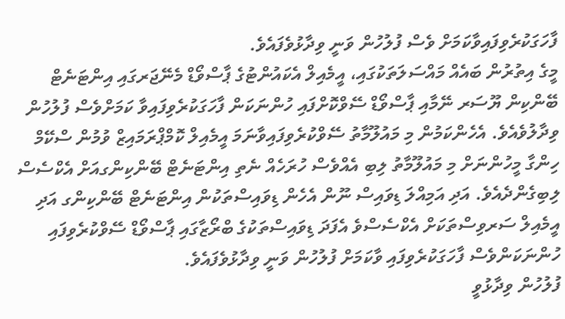ފާހަގަކުރެވިފައިވާކަމަށް ވެސް ފުލުހުން ވަނީ ވިދާޅުވެފައެވެ.
މީގެ އިތުރުން ބައެއް މައްސަލަތަކުގައި، އީމެއިލް އެކައުންޓުގެ ޕާސްވޯޑް މެނޭޖަރގައި އިންޓަނެޓް ބޭންކިން ޔޫސަރ ނޭމާއި ޕާސްވޯޑް ސޭވްކޮށްފައި ހުންނަކަން ފާހަގަކުރެވިފައިވާ ކަމަށްވެސް ފުލުހުން ވިދާލުވެއެވެ. އެހެންކަމުން މި މައުލޫމާތު ސޭވްކުރެވިފައިވާނަމަ އީމެއިލް ކޮމްޕްރަމައިޒް ވުމުން ސްކޭމް ހިންގާ މީހުންނަށް މި މައުލޫމާތު ލިބި އެއްވެސް ހުރަހެއް ނެތި އިންޓަނެޓް ބޭންކިންގއަށް އެކްސެސް ލިބިގެންދެއެވެ. އަދި އަމިއްލަ ޑިވައިސް ނޫން އެހެން ޑިވައިސްތަކުން އިންޓަނެޓް ބޭންކިންގ އަދި އީމެއިލް ސަރވިސްތަކަށް އެކްސެސްވެ އެފަދަ ޑިވައިސްތަކުގެ ބްރޯޒާގައި ޕާސްވޯޑް ސޭވްކުރެވިފައި ހުންނަކަންވެސް ފާހަގަކުރެވިފައި ވާކަމަށް ފުލުހުން ވަނީ ވިދާޅުވެފައެވެ.
ފުލުހުން ވިދާޅުވީ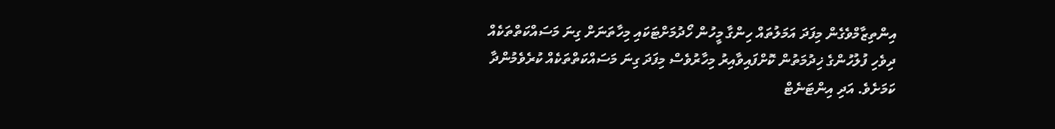އިންތިޒާމްވެގެން މިފަދަ އަމަލުތައް ހިންގާ މީހުން ހޯދުމަށްޓަކައި މިހާތަނަށް ގިނަ މަސައްކަތްތަކެއް ދިވެހި ފުލުހުންގެ ޚިދުމަތުން ކޮށްފައިވާއިރު މިހާރުވެސް މިފަދަ ގިނަ މަސައްކަތްތަކެއް ކުރެވެމުންދާ ކަމަށެވެ. އަދި އިންޓަނެޓް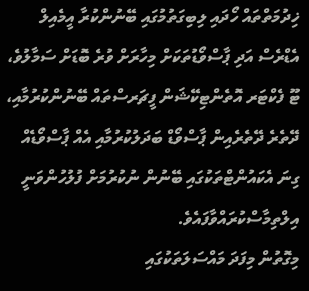ޚިދުމަތްތައް ހޯދައި ލިބިގަތުމުގައި ބޭނުންކުރާ އީމެއިލް އެޑްރެސް އަދި ޕާސްވޯޑުތަކަށް މިހާރަށް ވުރެ ބޮޑަށް ސަމާލުވެ، ޓޫ ފެކްޓަރ އޮތެންޓިކޭޝަން ފީޗަރސްތައް ބޭނުންކުރުމާއި، ދޭތެރެ ދޭތެރެއިން ޕާސްވޯޑް ބަދަލުކުރުމާއި އެއް ޕާސްވޯޑެއް ގިނަ އެކައުންޓްތަކުގައި ބޭނުން ނުކުރުމަށް ފުލުހުންވަނީ އިލްތިމާސްކުރައްވާފައެވެ.
މިގޮތުން މިފަދަ މައްސަލަތަކުގައި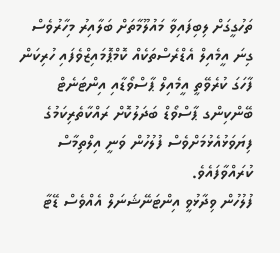ތަހުގީގަށް ލިބިފައިވާ މައުލޫމާތަށް ބަލާއިރު މިހާރުވެސް ގިނަ އީމެއިލް އެޑްރެސްތަކެއް ކޮމްޕޮމައިޒްވެފައި ހުރިކަން ފާހަގަ ކުރެވޭތީ އީމެއިލް ޕާސްވޯޑާއި އިންޓަނެޓް ބޭންކިންގ ޕާސްވޯޑް ބަދަލުކޮށް ރައްކާތެރިކަމުގެ ފިޔަވަޅުއެޅުމަށްވެސް ފުލުހުން ވަނީ އިލްތިމާސް ކުރައްވާފައެވެ.
ފުލުހުން ވިދާޅުވީ އިންޓަނޭޝަނަލް އެއްވެސް ޑޭޓާ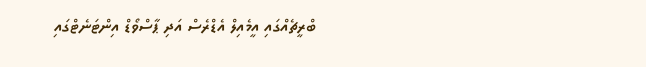ބްރީޗެއްގައި އީމެއިލް އެޑްރެސް އަދި ޕާސްވޯޑް އިންޓަނެޓްގައި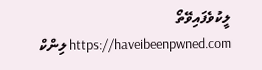ލީކުވެފައިވޭތޯ https://haveibeenpwned.com ލިންކް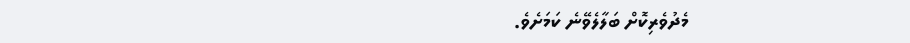މެދުވެރިކޮށް ބަލާލެވޭނެ ކަމަށެވެ.